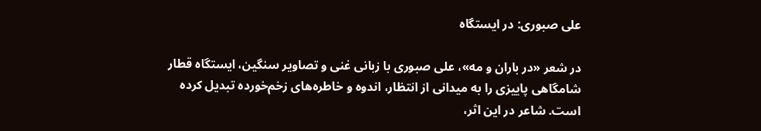علی صبوری: در ایستگاه

در شعر «در باران و مه»، علی صبوری با زبانی غنی و تصاویر سنگین، ایستگاه قطار شامگاهی پاییزی را به میدانی از انتظار، اندوه و خاطره‌های زخم‌خورده تبدیل کرده است. شاعر در این اثر،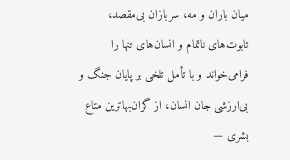میان باران و مه، سربازان بی‌مقصد، تابوت‌های ناتمام و انسان‌های تنها را فرامی‌خواند و با تأمل تلخی بر پایان جنگ و بی‌ارزشی جان انسان، از گران‌بهاترین متاع بشری —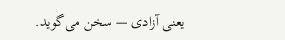یعنی آزادی — سخن می‌گوید.